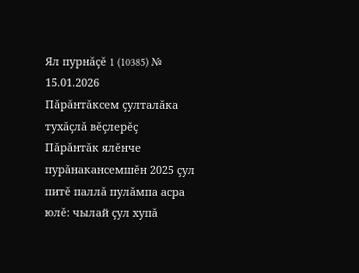Ял пурнăçĕ 1 (10385) № 15.01.2026
Пăрăнтăксем çулталăка тухăçлă вĕçлерĕç
Пăрăнтăк ялĕнче пурăнакансемшĕн 2025 çул питĕ паллă пулăмпа асра юлĕ: чылай çул хупă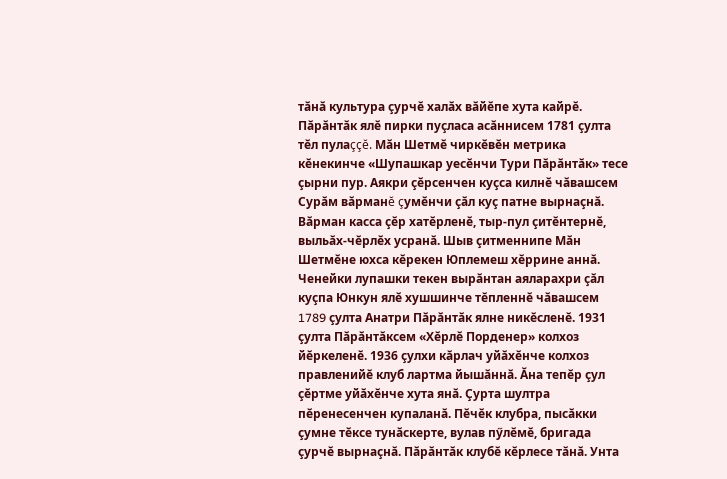тăнă культура çурчĕ халăх вăйĕпе хута кайрĕ.
Пăрăнтăк ялĕ пирки пуçласа асăннисем 1781 çулта тĕл пулаççĕ. Мăн Шетмĕ чиркĕвĕн метрика кĕнекинче «Шупашкар уесĕнчи Тури Пăрăнтăк» тесе çырни пур. Аякри çĕрсенчен куçса килнĕ чăвашсем Сурăм вăрманĕ çумĕнчи çăл куç патне вырнаçнă. Вăрман касса çĕр хатĕрленĕ, тыр-пул çитĕнтернĕ, выльăх-чĕрлĕх усранă. Шыв çитменнипе Мăн Шетмĕне юхса кĕрекен Юплемеш хĕррине аннă. Ченейки лупашки текен вырăнтан аяларахри çăл куçпа Юнкун ялĕ хушшинче тĕпленнĕ чăвашсем 1789 çулта Анатри Пăрăнтăк ялне никĕсленĕ. 1931 çулта Пăрăнтăксем «Хĕрлĕ Порденер» колхоз йĕркеленĕ. 1936 çулхи кăрлач уйăхĕнче колхоз правленийĕ клуб лартма йышăннă. Ăна тепĕр çул çĕртме уйăхĕнче хута янă. Çурта шултра пĕренесенчен купаланă. Пĕчĕк клубра, пысăкки çумне тĕксе тунăскерте, вулав пӳлĕмĕ, бригада çурчĕ вырнаçнă. Пăрăнтăк клубĕ кĕрлесе тăнă. Унта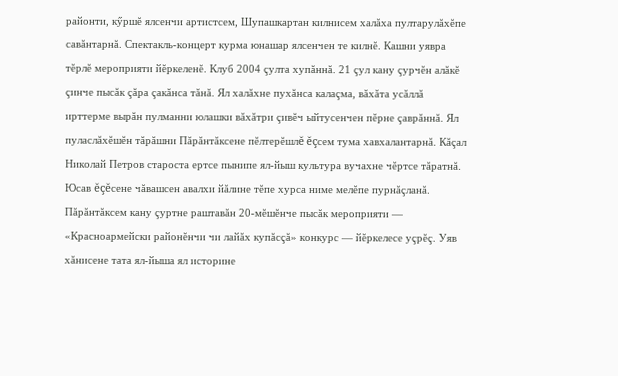районти, кӳршĕ ялсенчи артистсем, Шупашкартан килнисем халăха пултарулăхĕпе савăнтарнă. Спектакль-концерт курма юнашар ялсенчен те килнĕ. Кашни уявра тĕрлĕ мероприяти йĕркеленĕ. Клуб 2004 çулта хупăннă. 21 çул кану çурчĕн алăкĕ çинче пысăк çăра çакăнса тăнă. Ял халăхне пухăнса калаçма, вăхăта усăллă ирттерме вырăн пулманни юлашки вăхăтри çивĕч ыйтусенчен пĕрне çаврăннă. Ял пуласлăхĕшĕн тăрăшни Пăрăнтăксене пĕлтерĕшлĕ ĕçсем тума хавхалантарнă. Кăçал Николай Петров староста ертсе пынипе ял-йыш культура вучахне чĕртсе тăратнă. Юсав ĕçĕсене чăвашсен авалхи йăлине тĕпе хурса ниме мелĕпе пурнăçланă. Пăрăнтăксем кану çуртне раштавăн 20-мĕшĕнче пысăк мероприяти — «Красноармейски районĕнчи чи лайăх купăсçă» конкурс — йĕркелесе уçрĕç. Уяв хăнисене тата ял-йыша ял историне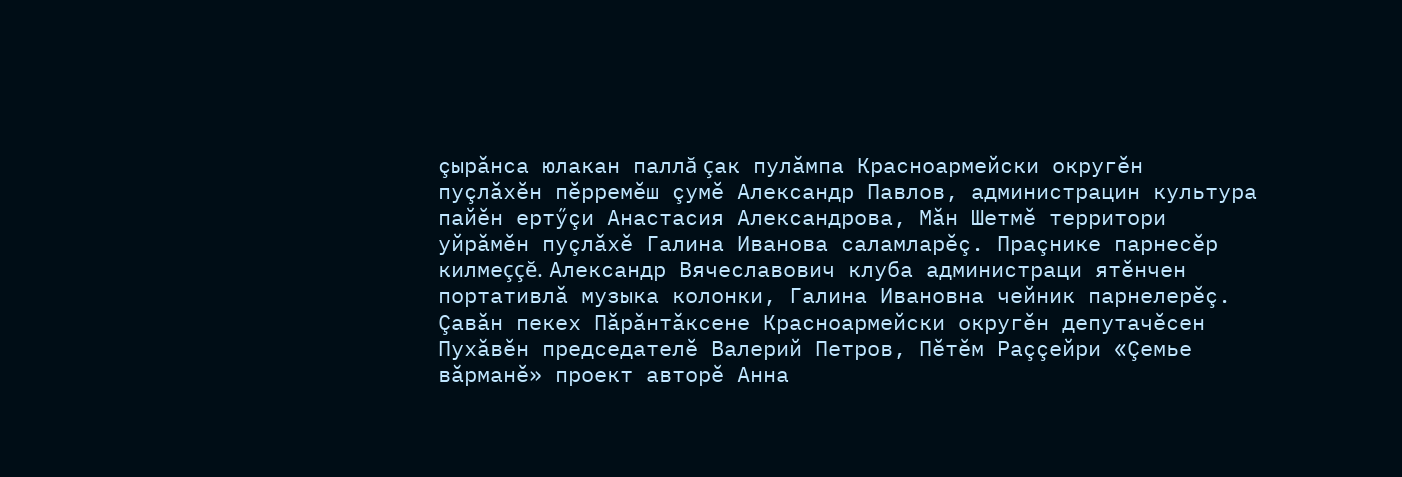çырăнса юлакан паллă çак пулăмпа Красноармейски округĕн пуçлăхĕн пĕрремĕш çумĕ Александр Павлов, администрацин культура пайĕн ертӳçи Анастасия Александрова, Мăн Шетмĕ территори уйрăмĕн пуçлăхĕ Галина Иванова саламларĕç. Праçнике парнесĕр килмеççĕ. Александр Вячеславович клуба администраци ятĕнчен портативлă музыка колонки, Галина Ивановна чейник парнелерĕç. Çавăн пекех Пăрăнтăксене Красноармейски округĕн депутачĕсен Пухăвĕн председателĕ Валерий Петров, Пĕтĕм Раççейри «Çемье вăрманĕ» проект авторĕ Анна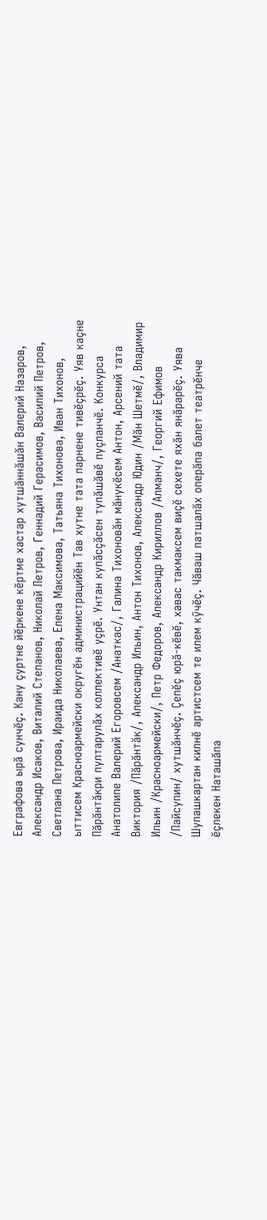Евграфова ырă сунчĕç. Кану çуртне йĕркене кĕртме хастар хутшăннăшăн Валерий Назаров, Александр Исаков, Виталий Степанов, Николай Петров, Геннадий Герасимов, Василий Петров, Светлана Петрова, Ираида Николаева, Елена Максимова, Татьяна Тихонова, Иван Тихонов, ыттисем Красноармейски округĕн администрацийĕн Тав хутне тата парнене тивĕçрĕç. Уяв каçне Пăрăнтăкри пултарулăх коллективĕ уçрĕ. Унтан купăсçăсен тупăшăвĕ пуçланчĕ. Конкурса Анатолипе Валерий Егоровсем /Анаткас/, Галина Тихоновăн мăнукĕсем Антон, Арсений тата Виктория /Пăрăнтăк/, Александр Ильин, Антон Тихонов, Александр Юдин /Мăн Шетмĕ/, Владимир Ильин /Красноармейски/, Петр Федоров, Александр Кириллов /Алманч/, Георгий Ефимов /Пайсупин/ хутшăнчĕç. Çепĕç юрă-кĕвĕ, хавас такмаксем виçĕ сехете яхăн янăрарĕç. Уява Шупашкартан килнĕ артистсем те илем кӳчĕç. Чăваш патшалăх оперăпа балет театрĕнче ĕçлекен Наташăпа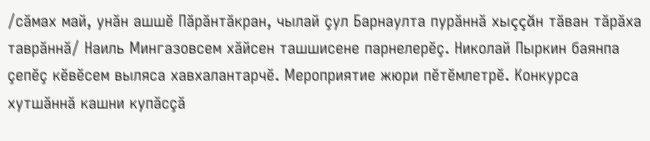/сăмах май, унăн ашшĕ Пăрăнтăкран, чылай çул Барнаулта пурăннă хыççăн тăван тăрăха таврăннă/ Наиль Мингазовсем хăйсен ташшисене парнелерĕç. Николай Пыркин баянпа çепĕç кĕвĕсем выляса хавхалантарчĕ. Мероприятие жюри пĕтĕмлетрĕ. Конкурса хутшăннă кашни купăсçă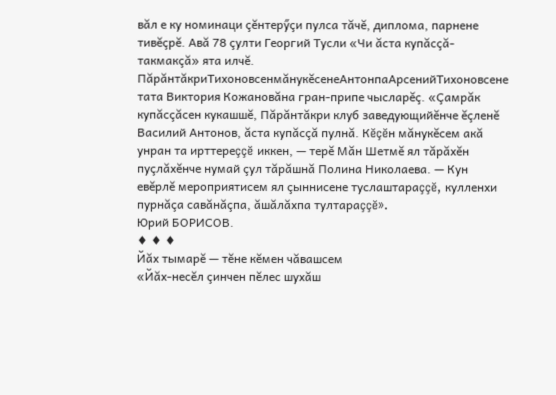вăл е ку номинаци çĕнтерӳçи пулса тăчĕ, диплома, парнене тивĕçрĕ. Авă 78 çулти Георгий Тусли «Чи ăста купăсçă-такмакçă» ята илчĕ. ПăрăнтăкриТихоновсенмăнукĕсенеАнтонпаАрсенийТихоновсене тата Виктория Кожановăна гран-припе чысларĕç. «Çамрăк купăсçăсен кукашшĕ, Пăрăнтăкри клуб заведующийĕнче ĕçленĕ Василий Антонов, ăста купăсçă пулнă. Кĕçĕн мăнукĕсем акă унран та ирттереççĕ иккен, — терĕ Мăн Шетмĕ ял тăрăхĕн пуçлăхĕнче нумай çул тăрăшнă Полина Николаева. — Кун евĕрлĕ мероприятисем ял çыннисене туслаштараççĕ, кулленхи пурнăçа савăнăçпа, ăшăлăхпа тултараççĕ».
Юрий БОРИСОВ.
♦ ♦ ♦
Йăх тымарĕ — тĕне кĕмен чăвашсем
«Йăх-несĕл çинчен пĕлес шухăш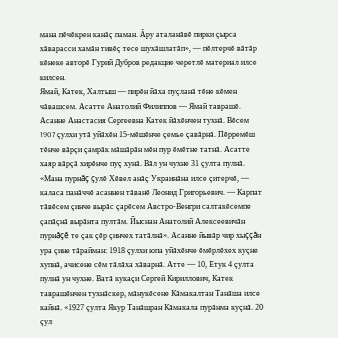мана пĕчĕкрен канăç паман. Ăру аталанăвĕ пирки çырса хăварасси хамăн тивĕç тесе шухăшлатăп», — пĕлтерчĕ вăтăр кĕнеке авторĕ Гурий Дубров редакцие черетлĕ материал илсе килсен.
Ямай, Катек, Халтыш — пирĕн йăха пуçланă тĕне кĕмен чăвашсем. Асатте Анатолий Филиппов — Ямай таврашĕ. Асанне Анастасия Сергеевна Катек йăхĕнчен тухнă. Вĕсем 1907 çулхи утă уйăхĕн 15-мĕшĕнче çемье çавăрнă. Пĕрремĕш тĕнче вăрçи çамрăк мăшăрăн мĕн пур ĕмĕтне татнă. Асатте хаяр вăрçă хирĕнче пуç хунă. Вăл ун чухне 31 çулта пулнă. «Мана пурнăç çулĕ Хĕвел анăç Украинăна илсе çитерчĕ, — каласа панăччĕ асаннен тăванĕ Леонид Григорьевич. — Карпат тăвĕсем çинче вырăс çарĕсем Австро-Венгри салтакĕсемпе çапăçнă вырăнта пултăм. Йыснан Анатолий Алексеевичăн пурнăçĕ те çак çĕр çинчех татăлнă». Асанне йывăр чир хыççăн ура çине тăрайман: 1918 çулхи юпа уйăхĕнче ĕмĕрлĕхех куçне хупнă, ачисене сĕм тăлăха хăварнă. Атте — 10, Етук 4 çулта пулнă ун чухне. Ватă кукаçи Сергей Кириллович, Катек таврашĕнчен тухнăскер, мăнукĕсене Кăмакалтан Танăша илсе кайнă. «1927 çулта Якур Танăшран Кăмакала пурăнма куçнă. 20 çул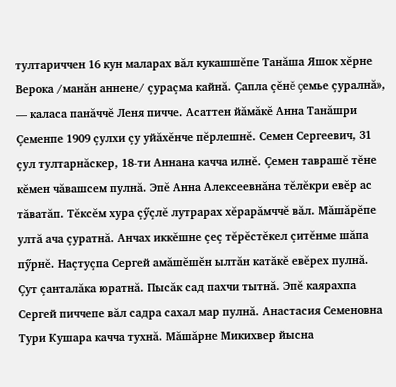тултариччен 16 кун маларах вăл кукашшĕпе Танăша Яшок хĕрне Верока /манăн аннене/ çураçма кайнă. Çапла çĕнĕ çемье çуралнă», — каласа панăччĕ Леня пичче. Асаттен йăмăкĕ Анна Танăшри Çеменпе 1909 çулхи çу уйăхĕнче пĕрлешнĕ. Семен Сергеевич, 31 çул тултарнăскер, 18-ти Аннана качча илнĕ. Çемен таврашĕ тĕне кĕмен чăвашсем пулнă. Эпĕ Анна Алексеевнăна тĕлĕкри евĕр ас тăватăп. Тĕксĕм хура çӳçлĕ лутрарах хĕрарăмччĕ вăл. Мăшăрĕпе ултă ача çуратнă. Анчах иккĕшне çеç тĕрĕстĕкел çитĕнме шăпа пӳрнĕ. Наçтуçпа Сергей амăшĕшĕн ылтăн катăкĕ евĕрех пулнă. Çут çанталăка юратнă. Пысăк сад пахчи тытнă. Эпĕ каярахпа Сергей пиччепе вăл садра сахал мар пулнă. Анастасия Семеновна Тури Кушара качча тухнă. Мăшăрне Микихвер йысна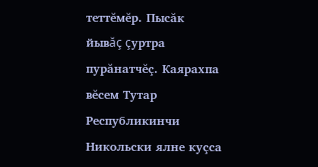теттĕмĕр. Пысăк йывăç çуртра пурăнатчĕç. Каярахпа вĕсем Тутар Республикинчи Никольски ялне куçса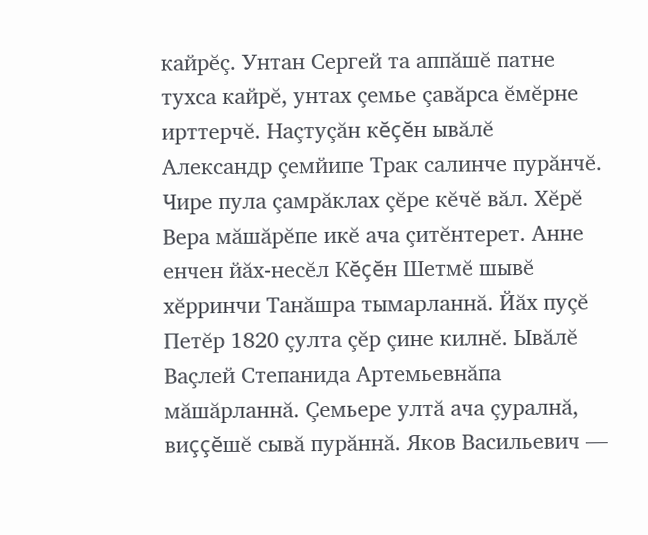кайрĕç. Унтан Сергей та аппăшĕ патне тухса кайрĕ, унтах çемье çавăрса ĕмĕрне ирттерчĕ. Наçтуçăн кĕçĕн ывăлĕ Александр çемйипе Трак салинче пурăнчĕ. Чире пула çамрăклах çĕре кĕчĕ вăл. Хĕрĕ Вера мăшăрĕпе икĕ ача çитĕнтерет. Анне енчен йăх-несĕл Кĕçĕн Шетмĕ шывĕ хĕрринчи Танăшра тымарланнă. Йăх пуçĕ Петĕр 1820 çулта çĕр çине килнĕ. Ывăлĕ Ваçлей Степанида Артемьевнăпа мăшăрланнă. Çемьере ултă ача çуралнă, виççĕшĕ сывă пурăннă. Яков Васильевич —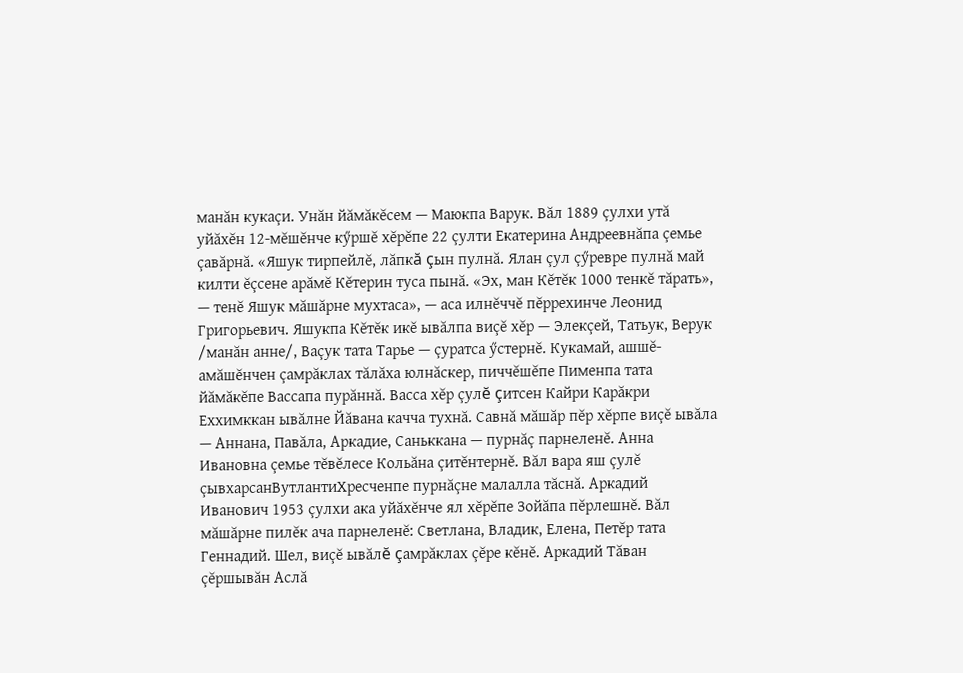манăн кукаçи. Унăн йăмăкĕсем — Маюкпа Варук. Вăл 1889 çулхи утă уйăхĕн 12-мĕшĕнче кӳршĕ хĕрĕпе 22 çулти Екатерина Андреевнăпа çемье çавăрнă. «Яшук тирпейлĕ, лăпкă çын пулнă. Ялан çул çӳревре пулнă май килти ĕçсене арăмĕ Кĕтерин туса пынă. «Эх, ман Кĕтĕк 1000 тенкĕ тăрать», — тенĕ Яшук мăшăрне мухтаса», — аса илнĕччĕ пĕррехинче Леонид Григорьевич. Яшукпа Кĕтĕк икĕ ывăлпа виçĕ хĕр — Элекçей, Татьук, Верук /манăн анне/, Ваçук тата Тарье — çуратса ӳстернĕ. Кукамай, ашшĕ-амăшĕнчен çамрăклах тăлăха юлнăскер, пиччĕшĕпе Пименпа тата йăмăкĕпе Вассапа пурăннă. Васса хĕр çулĕ çитсен Кайри Карăкри Еххимккан ывăлне Йăвана качча тухнă. Савнă мăшăр пĕр хĕрпе виçĕ ывăла — Аннана, Павăла, Аркадие, Саньккана — пурнăç парнеленĕ. Анна Ивановна çемье тĕвĕлесе Кольăна çитĕнтернĕ. Вăл вара яш çулĕ çывхарсанВутлантиХресченпе пурнăçне малалла тăснă. Аркадий Иванович 1953 çулхи ака уйăхĕнче ял хĕрĕпе Зойăпа пĕрлешнĕ. Вăл мăшăрне пилĕк ача парнеленĕ: Светлана, Владик, Елена, Петĕр тата Геннадий. Шел, виçĕ ывăлĕ çамрăклах çĕре кĕнĕ. Аркадий Тăван çĕршывăн Аслă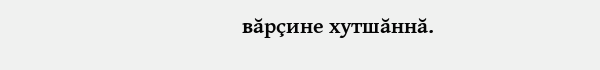вăрçине хутшăннă.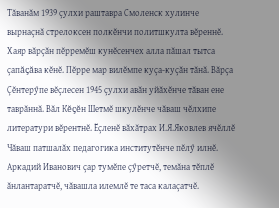Тăванăм 1939 çулхи раштавра Смоленск хулинче вырнаçнă стрелоксен полкĕнчи политшкулта вĕреннĕ. Хаяр вăрçăн пĕрремĕш кунĕсенчех алла пăшал тытса çапăçăва кĕнĕ. Пĕрре мар вилĕмпе куçа-куçăн тăнă. Вăрçа Çĕнтерӳпе вĕçлесен 1945 çулхи авăн уйăхĕнче тăван ене таврăннă. Вăл Кĕçĕн Шетмĕ шкулĕнче чăваш чĕлхипе литератури вĕрентнĕ. Ĕçленĕ вăхăтрах И.Я.Яковлев ячĕллĕ Чăваш патшалăх педагогика институтĕнче пĕлӳ илнĕ. Аркадий Иванович çар тумĕпе çӳретчĕ, темăна тĕплĕ ăнлантаратчĕ, чăвашла илемлĕ те таса калаçатчĕ.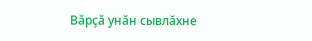Вăрçă унăн сывлăхне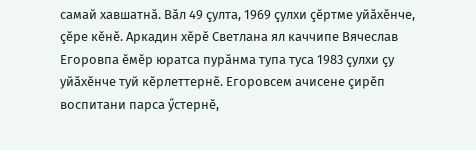самай хавшатнă. Вăл 49 çулта, 1969 çулхи çĕртме уйăхĕнче, çĕре кĕнĕ. Аркадин хĕрĕ Светлана ял каччипе Вячеслав Егоровпа ĕмĕр юратса пурăнма тупа туса 1983 çулхи çу уйăхĕнче туй кĕрлеттернĕ. Егоровсем ачисене çирĕп воспитани парса ӳстернĕ,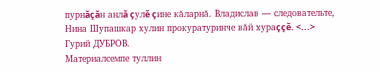пурнăçăн анлă çулĕ çине кăларнă. Владислав — следовательте, Нина Шупашкар хулин прокуратуринче вăй хураççĕ. <...>
Гурий ДУБРОВ.
Материалсемпе туллин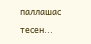паллашас тесен...